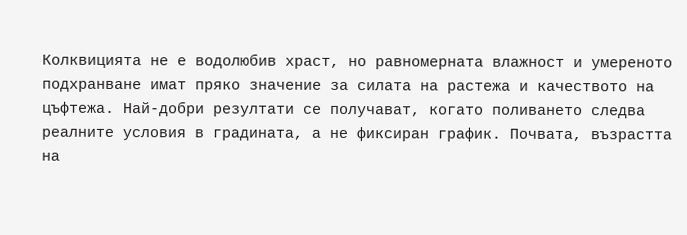Колквицията не е водолюбив храст, но равномерната влажност и умереното подхранване имат пряко значение за силата на растежа и качеството на цъфтежа. Най-добри резултати се получават, когато поливането следва реалните условия в градината, а не фиксиран график. Почвата, възрастта на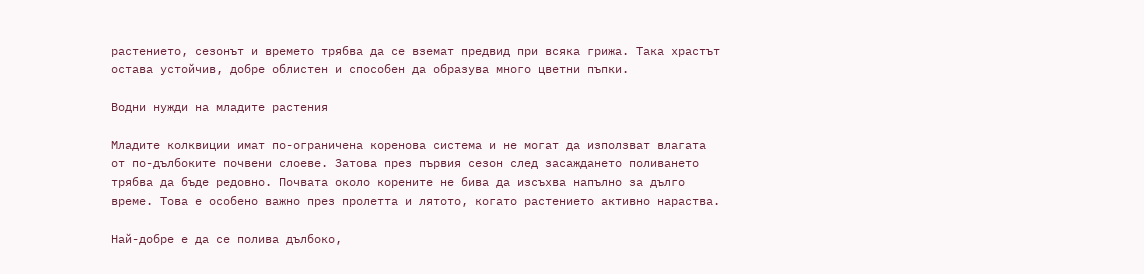растението, сезонът и времето трябва да се вземат предвид при всяка грижа. Така храстът остава устойчив, добре облистен и способен да образува много цветни пъпки.

Водни нужди на младите растения

Младите колквиции имат по-ограничена коренова система и не могат да използват влагата от по-дълбоките почвени слоеве. Затова през първия сезон след засаждането поливането трябва да бъде редовно. Почвата около корените не бива да изсъхва напълно за дълго време. Това е особено важно през пролетта и лятото, когато растението активно нараства.

Най-добре е да се полива дълбоко,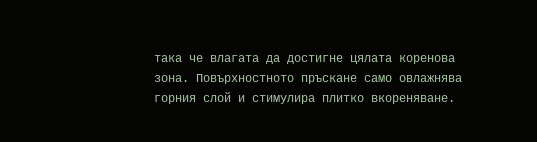така че влагата да достигне цялата коренова зона. Повърхностното пръскане само овлажнява горния слой и стимулира плитко вкореняване.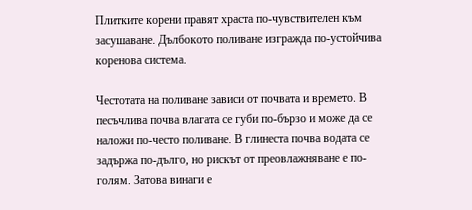Плитките корени правят храста по-чувствителен към засушаване. Дълбокото поливане изгражда по-устойчива коренова система.

Честотата на поливане зависи от почвата и времето. В песъчлива почва влагата се губи по-бързо и може да се наложи по-често поливане. В глинеста почва водата се задържа по-дълго, но рискът от преовлажняване е по-голям. Затова винаги е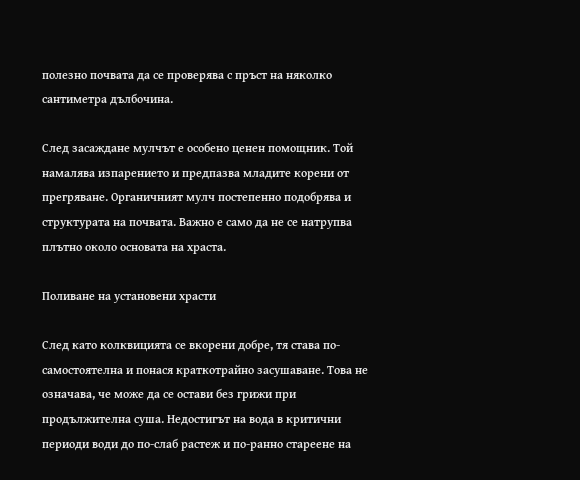полезно почвата да се проверява с пръст на няколко сантиметра дълбочина.

След засаждане мулчът е особено ценен помощник. Той намалява изпарението и предпазва младите корени от прегряване. Органичният мулч постепенно подобрява и структурата на почвата. Важно е само да не се натрупва плътно около основата на храста.

Поливане на установени храсти

След като колквицията се вкорени добре, тя става по-самостоятелна и понася краткотрайно засушаване. Това не означава, че може да се остави без грижи при продължителна суша. Недостигът на вода в критични периоди води до по-слаб растеж и по-ранно стареене на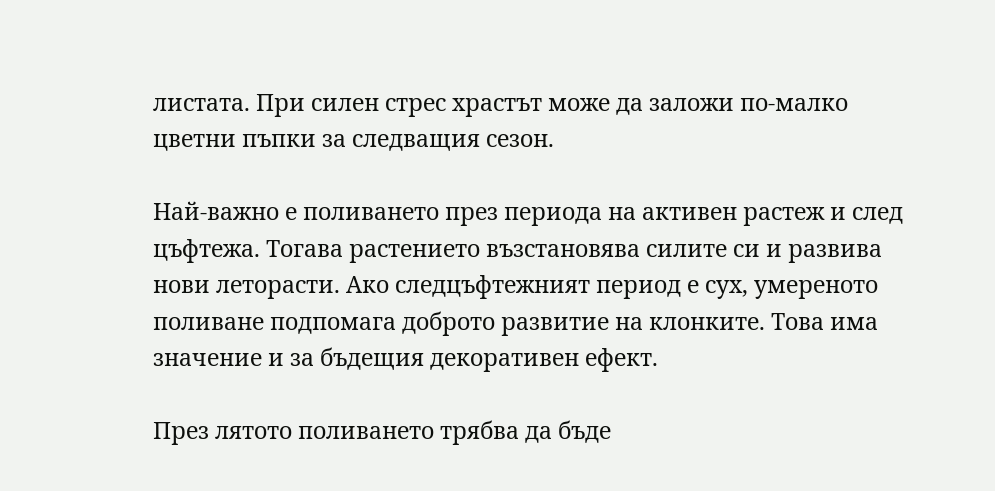листата. При силен стрес храстът може да заложи по-малко цветни пъпки за следващия сезон.

Най-важно е поливането през периода на активен растеж и след цъфтежа. Тогава растението възстановява силите си и развива нови леторасти. Ако следцъфтежният период е сух, умереното поливане подпомага доброто развитие на клонките. Това има значение и за бъдещия декоративен ефект.

През лятото поливането трябва да бъде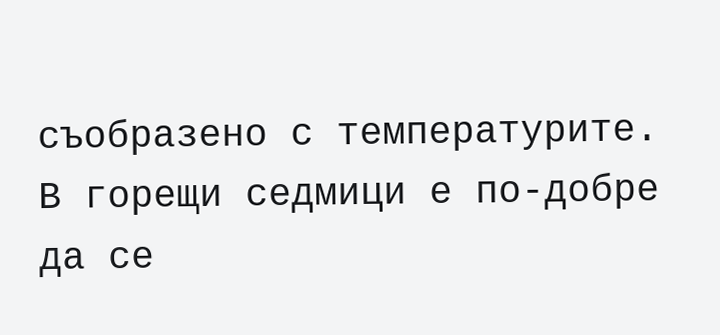съобразено с температурите. В горещи седмици е по-добре да се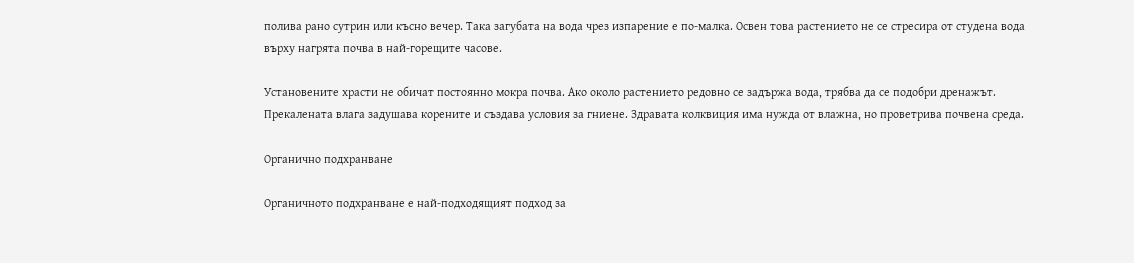полива рано сутрин или късно вечер. Така загубата на вода чрез изпарение е по-малка. Освен това растението не се стресира от студена вода върху нагрята почва в най-горещите часове.

Установените храсти не обичат постоянно мокра почва. Ако около растението редовно се задържа вода, трябва да се подобри дренажът. Прекалената влага задушава корените и създава условия за гниене. Здравата колквиция има нужда от влажна, но проветрива почвена среда.

Органично подхранване

Органичното подхранване е най-подходящият подход за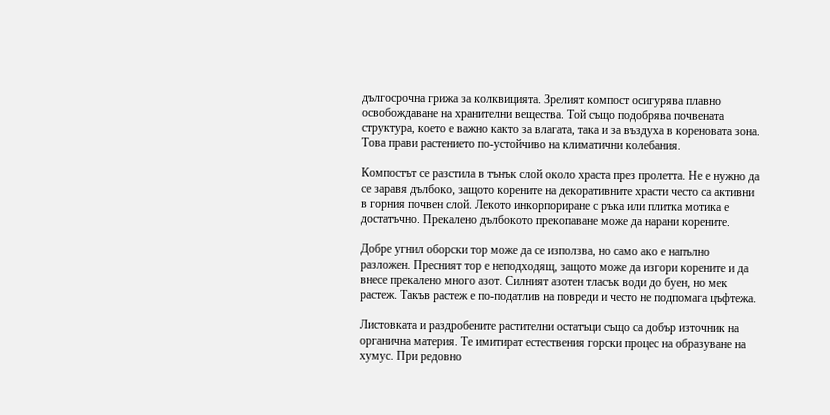дългосрочна грижа за колквицията. Зрелият компост осигурява плавно освобождаване на хранителни вещества. Той също подобрява почвената структура, което е важно както за влагата, така и за въздуха в кореновата зона. Това прави растението по-устойчиво на климатични колебания.

Компостът се разстила в тънък слой около храста през пролетта. Не е нужно да се заравя дълбоко, защото корените на декоративните храсти често са активни в горния почвен слой. Лекото инкорпориране с ръка или плитка мотика е достатъчно. Прекалено дълбокото прекопаване може да нарани корените.

Добре угнил оборски тор може да се използва, но само ако е напълно разложен. Пресният тор е неподходящ, защото може да изгори корените и да внесе прекалено много азот. Силният азотен тласък води до буен, но мек растеж. Такъв растеж е по-податлив на повреди и често не подпомага цъфтежа.

Листовката и раздробените растителни остатъци също са добър източник на органична материя. Те имитират естествения горски процес на образуване на хумус. При редовно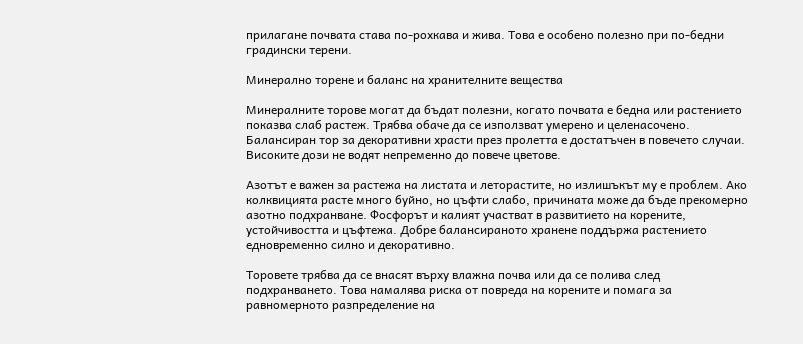прилагане почвата става по-рохкава и жива. Това е особено полезно при по-бедни градински терени.

Минерално торене и баланс на хранителните вещества

Минералните торове могат да бъдат полезни, когато почвата е бедна или растението показва слаб растеж. Трябва обаче да се използват умерено и целенасочено. Балансиран тор за декоративни храсти през пролетта е достатъчен в повечето случаи. Високите дози не водят непременно до повече цветове.

Азотът е важен за растежа на листата и леторастите, но излишъкът му е проблем. Ако колквицията расте много буйно, но цъфти слабо, причината може да бъде прекомерно азотно подхранване. Фосфорът и калият участват в развитието на корените, устойчивостта и цъфтежа. Добре балансираното хранене поддържа растението едновременно силно и декоративно.

Торовете трябва да се внасят върху влажна почва или да се полива след подхранването. Това намалява риска от повреда на корените и помага за равномерното разпределение на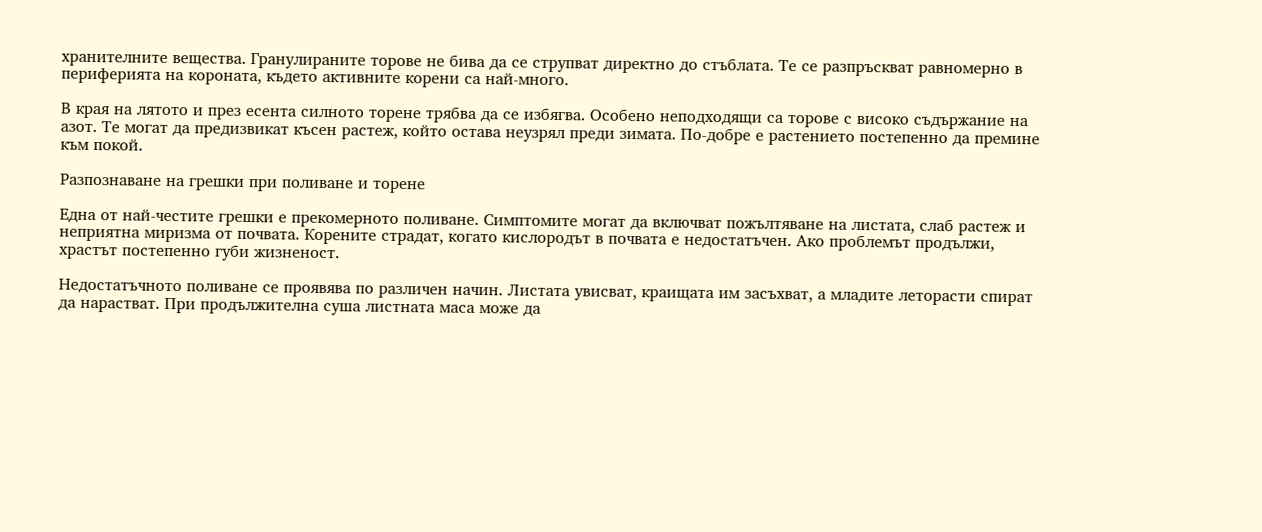хранителните вещества. Гранулираните торове не бива да се струпват директно до стъблата. Те се разпръскват равномерно в периферията на короната, където активните корени са най-много.

В края на лятото и през есента силното торене трябва да се избягва. Особено неподходящи са торове с високо съдържание на азот. Те могат да предизвикат късен растеж, който остава неузрял преди зимата. По-добре е растението постепенно да премине към покой.

Разпознаване на грешки при поливане и торене

Една от най-честите грешки е прекомерното поливане. Симптомите могат да включват пожълтяване на листата, слаб растеж и неприятна миризма от почвата. Корените страдат, когато кислородът в почвата е недостатъчен. Ако проблемът продължи, храстът постепенно губи жизненост.

Недостатъчното поливане се проявява по различен начин. Листата увисват, краищата им засъхват, а младите леторасти спират да нарастват. При продължителна суша листната маса може да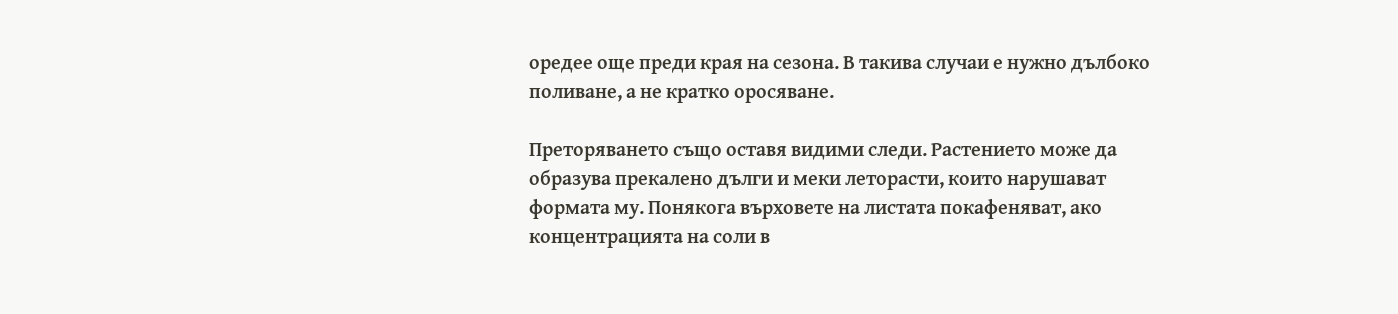оредее още преди края на сезона. В такива случаи е нужно дълбоко поливане, а не кратко оросяване.

Преторяването също оставя видими следи. Растението може да образува прекалено дълги и меки леторасти, които нарушават формата му. Понякога върховете на листата покафеняват, ако концентрацията на соли в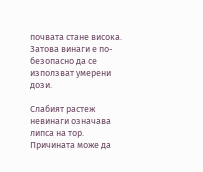почвата стане висока. Затова винаги е по-безопасно да се използват умерени дози.

Слабият растеж невинаги означава липса на тор. Причината може да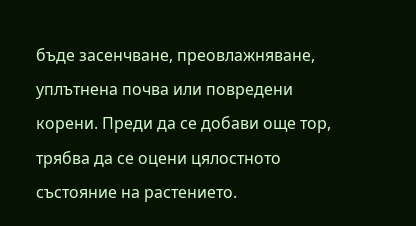бъде засенчване, преовлажняване, уплътнена почва или повредени корени. Преди да се добави още тор, трябва да се оцени цялостното състояние на растението.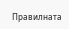Правилната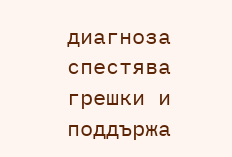диагноза спестява грешки и поддържа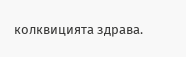колквицията здрава.